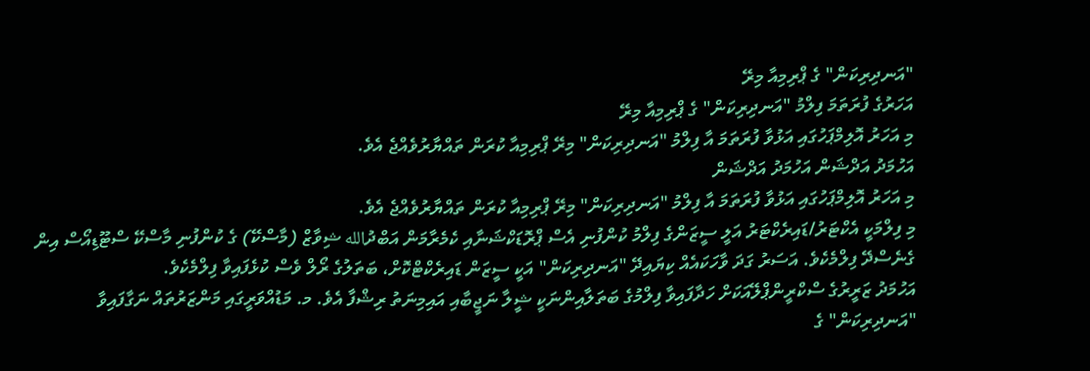"އަނދިރިކަން" ގެ ޕްރިމިއާ މިރޭ
އަހަރުގެ ފުރަތަމަ ފިލްމު "އަނދިރިކަން" ގެ ޕްރިމިއާ މިރޭ
މި އަހަރު އޮލިމްޕަހުގައި އަޅުވާ ފުރަތަމަ އާ ފިލްމު "އަނދިރިކަން" މިރޭ ޕްރިމިއާ ކުރަން ތައްޔާރުވެއްޖެ އެވެ.
އަހުމަދު އަދްޝަން އަހުމަދު އަދްޝަން
މި އަހަރު އޮލިމްޕަހުގައި އަޅުވާ ފުރަތަމަ އާ ފިލްމު "އަނދިރިކަން" މިރޭ ޕްރިމިއާ ކުރަން ތައްޔާރުވެއްޖެ އެވެ.
މި ފިލްމަކީ އެކްޓަރު/ޑައިރެކްޓަރު އަލީ ސީޒަންގެ ފިލްމު ކުންފުނި އެސް ޕްރޮޑަކްޝަނާއި ކެމެރާމަން އަބްދުالله ޝިވާޒް (މާސްކޭ) ގެ ކުންފުނި މާސްކޭ ސްޓޫޑިއޯސް އިން ގެނެސްދޭ ފިލްމެކެވެ. އަސަރު ގަދަ ވާހަކައެއް ކިޔައިދޭ "އަނދިރިކަން" އަކީ ސީޒަން ޑައިރެކްޓްކޮށް، ބަތަލުގެ ރޯލް ވެސް ކުޅެފައިވާ ފިލްމެކެވެ.
އަހުމަދު ޒަރީރުގެ ސްކްރީންޕްލޭއަކަށް ހަދާފައިވާ ފިލްމުގެ ބަތަލާއިންނަކީ ޝީލާ ނަޖީބާއި އައިމިނަތު ރިޝްފާ އެވެ. މ. މަޑުއްވަރީގައި މަންޒަރުތައް ނަގާފައިވާ "އަނދިރިކަން" ގެ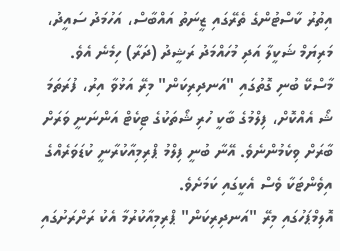އިތުރު ކާސްޓުންގެ ތެރޭގައި ޒީނަތު އައްބާސް، އަހުމަދު ސައީދު، މަރިޔަމް ޝަކީލާ އަދި މުހައްމަދު ރަޝީދު (ދަރާ) ހިމެނެ އެވެ.
މާސްކޭ ބުނި ގޮތުގައި "އަނދިރިކަން" މިރޭ އަޅުވާ އިރު، ފުރަތަމަ ޝޯ އެއްކޮށް، ފިލްމުގެ ބާކީ ހުރި ޝޯތަކުގެ ޓިކެޓް އަންނަނީ ވަރަށް ބާރަށް ވިކެމުންނެވެ. އޭނާ ބުނީ ފިލްމު ޕްރިމިއާކުރާނީ ކުޑަވަރެއްގެ އިވެންޓަކާ ވެސް އެކީގައި ކަމަށެވެ.
އޮލިމްޕަހުގައި މިރޭ "އަނދިރިކަން" ޕްރިމިއާކުރުމާ އެކު ރަށްރަށުގައި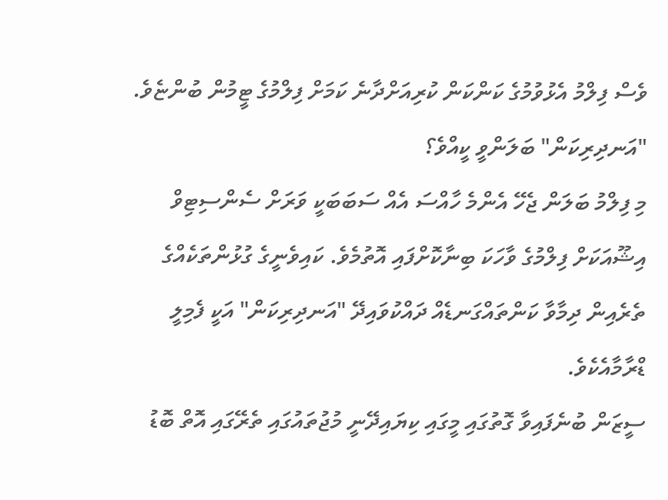ވެސް ފިލްމު އެޅުވުމުގެ ކަންކަން ކުރިއަށްދާނެ ކަމަށް ފިލްމުގެ ޓީމުން ބުންޏެވެ.
"އަނދިރިކަން" ބަލަންވީ ކީއްވެ؟
މި ފިލްމު ބަލަން ޖެހޭ އެންމެ ހާއްސަ އެއް ސަބަބަކީ ވަރަށް ސެންސިޓިވް އިޝޫއަކަށް ފިލްމުގެ ވާހަކަ ބިނާކޮށްފައި އޮތުމެވެ. ކައިވެނީގެ ގުޅުންތަކެއްގެ ތެރެއިން ދިމާވާ ކަންތައްގަނޑެއް ދައްކުވައިދޭ "އަނދިރިކަން" އަކީ ފެމިލީ ޑްރާމާއެކެވެ.
ސީޒަން ބުނެފައިވާ ގޮތުގައި މީގައި ކިޔައިދޭނީ މުޖުތައުގައި ތެރޭގައި އޮތް ބޮޑު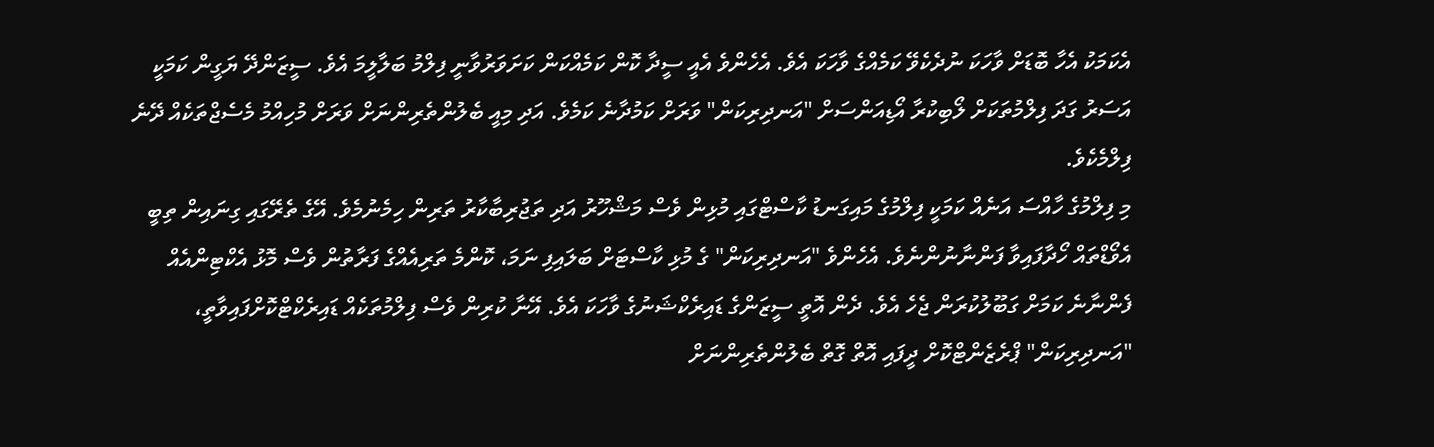އެކަމަކު އެހާ ބޮޑަށް ވާހަކަ ނުދެކެވޭ ކަމެއްގެ ވާހަކަ އެވެ. އެހެންވެ އެއީ ސީދާ ކޮން ކަމެއްކަން ކަށަވަރުވާނީ ފިލްމު ބަލާލީމަ އެވެ. ސީޒަންދޭ ޔަގީން ކަމަކީ އަސަރު ގަދަ ފިލްމުތަކަށް ލޯބިކުރާ އޯޑިއަންސަށް "އަނދިރިކަން" ވަރަށް ކަމުދާނެ ކަމެވެ. އަދި މިއީ ބެލުންތެރިންނަށް ވަރަށް މުހިއްމު މެސެޖްތަކެއް ދޭނެ ފިލްމެކެވެ.
މި ފިލްމުގެ ހާއްސަ އަނެއް ކަމަކީ ފިލްމުގެ މައިގަނޑު ކާސްޓްގައި މުޅިން ވެސް މަޝްހޫރު އަދި ތަޖުރިބާކާރު ތަރިން ހިމެނުމެވެ. އޭގެ ތެރޭގައި ގިނައިން ތިބީ އެވޯޑްތައް ހޯދާފައިވާ ފަންނާނުންނެވެ. އެހެންވެ "އަނދިރިކަން" ގެ މުޅި ކާސްޓަށް ބަލައިފި ނަމަ، ކޮންމެ ތަރިއެއްގެ ފަރާތުން ވެސް މޮޅު އެކްޓިންއެއް ފެންނާނެ ކަމަށް ގަބޫލުކުރަން ޖެހެ އެވެ. ދެން އޮތީ ސީޒަންގެ ޑައިރެކްޝަނުގެ ވާހަކަ އެވެ. އޭނާ ކުރިން ވެސް ފިލްމުތަކެއް ޑައިރެކްޓްކޮށްފައިވާތީ، "އަނދިރިކަން" ޕްރެޒެންޓްކޮށް ދީފައި އޮތް ގޮތް ބެލުންތެރިންނަށް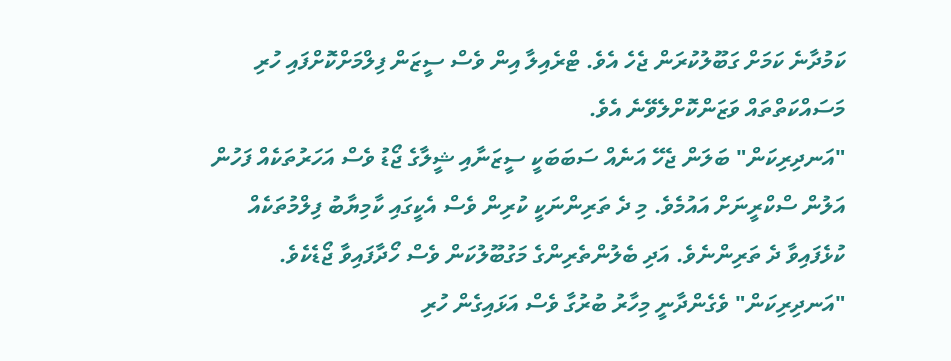ކަމުދާނެ ކަމަށް ގަބޫލުކުރަން ޖެހެ އެވެ. ޓްރެއިލާ އިން ވެސް ސީޒަން ފިލްމަށްކޮށްފައި ހުރި މަސައްކަތްތައް ވަޒަންކޮށްލެވޭނެ އެވެ.
"އަނދިރިކަން" ބަލަން ޖެހޭ އަނެއް ސަބަބަކީ ސީޒަނާއި ޝީލާގެ ޖޯޑު ވެސް އަހަރުތަކެއް ފަހުން އަލުން ސްކްރީނަށް އައުމެވެ. މި ދެ ތަރިންނަކީ ކުރިން ވެސް އެކީގައި ކާމިޔާބު ފިލްމުތަކެއް ކުޅެފައިވާ ދެ ތަރިންނެވެ. އަދި ބެލުންތެރިންގެ މަގުބޫލުކަން ވެސް ހޯދާފައިވާ ޖޯޑެކެވެ.
"އަނދިރިކަން" ވެގެންދާނީ މިހާރު ބުރުގާ ވެސް އަޅައިގެން ހުރި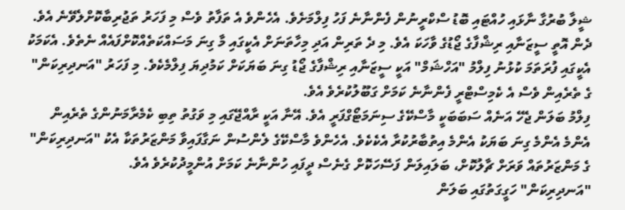ޝީލާ ބުރުގާ ނާޅައި ހުއްޓައި ބޮޑު ސްކްރީނުން ފެންނާނެ ފަހު ފިލްމަށެވެ. އެހެންވެ އެ ތަފާތު ވެސް މި ފަހަރު ތަޖުރިބާކޮށްލެވޭނެ އެވެ.
ދެން އޮތީ ސީޒަނާއި ރިޝްފާގެ ޖޯޑުގެ ވާހަކަ އެވެ. މި ދެ ތަރިން އަދި މިހާތަނަށް އެކީގައި މާ ގިނަ މަސައްކަތެއްކޮށްފައެއް ނެތެވެ. އެކަމަކު އެކީގައި ފުރަތަމަ ކުޅުނު ފިލްމު "އަހްޝަމް" އަކީ ސީޒަނާއި ރިޝްފާގެ ޖޯޑު ގިނަ ބަޔަކަށް ކަމުދިޔަ ފިލްމެކެވެ. މި ފަހަރު "އަނދިރިކަން" ގެ ތެރެއިން ވެސް އެ ކެމިސްޓްރީ ފެންނާނެ ކަމަށް ގަބޫލުކުރެވެ އެވެ.
ފިލްމު ބަލަން ޖެހޭ އަނެއް ސަބަބަކީ މާސްކޭގެ ސިނަމަޓޯގްފަރީ އެވެ. އޭނާ އަކީ ރާއްޖޭގައި މި ވަގުތު ތިބި ކެމެރާމަނުންގެ ތެރެއިން އެންމެ އެންމެ ގިނަ ބަޔަކު އެންމެ އިތުބާރުކުރާ އެކެކެވެ. އެހެންވެ މާސްކޭގެ ލެންސުން ނަގާފައިވާ މަންޒަރުތަކާ އެކު "އަނދިރިކަން" ގެ މަންޒަރުތައް ވަރަށް ޗާލުކޮށް، ބަލައިލަން ފަސޭހަކޮށް ގެނެސް ދީފައި ހުންނާނެ ކަމަށް އުންމީދުކުރެވެ އެވެ.
"އަނދިރިކަން" ހަގީގަތުގައި ބަލަން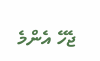ޖެހޭ އެންމެ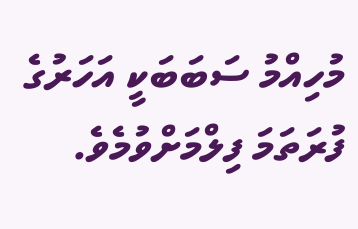މުހިއްމު ސަބަބަކީ އަހަރުގެ ފުރަތަމަ ފިލްމަށްވުމެވެ.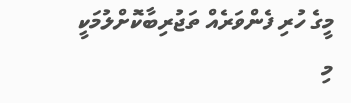މީގެ ހުރި ފެންވަރެއް ތަޖުރިބާކޮށްލުމަކީ މި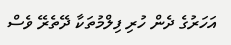އަހަރުގެ ދެން ހުރި ފިލްމުތަކާ ދޭތެރޭ ވެސް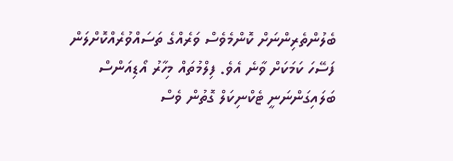ބެލުންތެރިންނަށް ކޮންމެވެސް ވަރެއްގެ ތަސައްވުރެއްކޮށްލަން ފަސޭހަ ކަމަކަށް ވާނެ އެވެ. ފިލްމުތައް މިހާރު އޯޑިއަންސް ބަލައިގަންނަނީ ޓެކްނިކަލް ގޮތުން ވެސް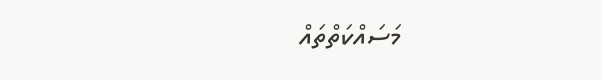މަސައްކަތްތައް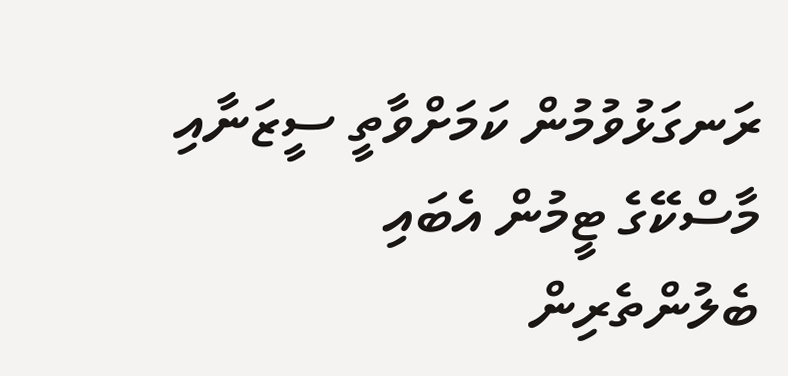ރަނގަޅުވުމުން ކަމަށްވާތީ ސީޒަނާއި މާސްކޭގެ ޓީމުން އެބައި ބެލުންތެރިން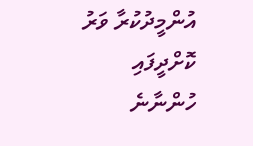އުންމީދުކުރާ ވަރު ކޮށްދީފައި ހުންނާނެ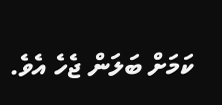ކަމަށް ބަލަން ޖެހެ އެވެ.